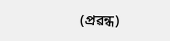(প্ৰৱন্ধ)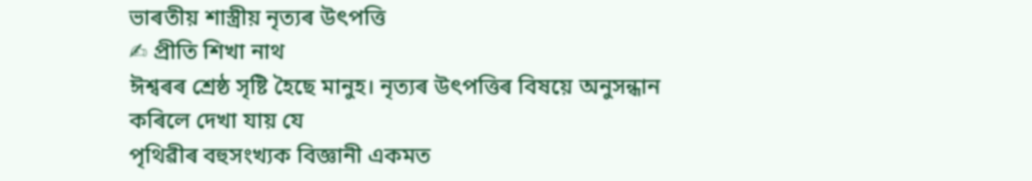ভাৰতীয় শাস্ত্ৰীয় নৃত্যৰ উৎপত্তি
✍ প্ৰীতি শিখা নাথ
ঈশ্বৰৰ শ্ৰেষ্ঠ সৃষ্টি হৈছে মানুহ। নৃত্যৰ উৎপত্তিৰ বিষয়ে অনুসন্ধান কৰিলে দেখা যায় যে
পৃথিৱীৰ বহুসংখ্যক বিজ্ঞানী একমত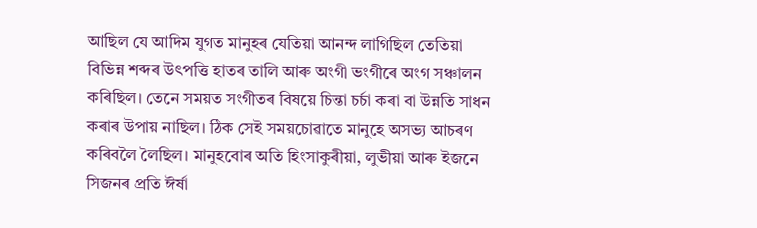আছিল যে আদিম যুগত মানুহৰ যেতিয়া আনন্দ লাগিছিল তেতিয়া বিভিন্ন শব্দৰ উৎপত্তি হাতৰ তালি আৰু অংগী ভংগীৰে অংগ সঞ্চালন কৰিছিল। তেনে সময়ত সংগীতৰ বিষয়ে চিন্তা চৰ্চা কৰা বা উন্নতি সাধন কৰাৰ উপায় নাছিল। ঠিক সেই সময়চোৱাতে মানুহে অসভ্য আচৰণ কৰিবলৈ লৈছিল। মানুহবোৰ অতি হিংসাকুৰীয়া, লুভীয়া আৰু ইজনে সিজনৰ প্ৰতি ঈৰ্ষা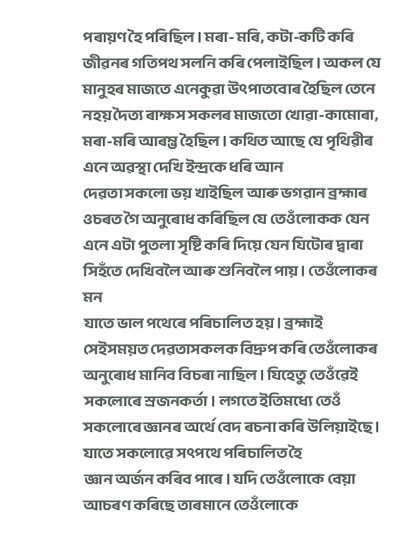পৰায়ণ হৈ পৰিছিল। মৰা- মৰি, কটা-কটি কৰি জীৱনৰ গতিপথ সলনি কৰি পেলাইছিল। অকল যে মানুহৰ মাজতে এনেকুৱা উৎপাতবোৰ হৈছিল তেনে নহয় দৈত্য ৰাক্ষস সকলৰ মাজতো খোৱা-কামোৰা, মৰা-মৰি আৰম্ভ হৈছিল। কথিত আছে যে পৃথিৱীৰ এনে অৱস্থা দেখি ইন্দ্ৰকে ধৰি আন
দেৱতা সকলো ভয় খাইছিল আৰু ভগৱান ব্ৰহ্মাৰ ওচৰত গৈ অনুৰোধ কৰিছিল যে তেওঁলোকক যেন এনে এটা পুতলা সৃষ্টি কৰি দিয়ে যেন যিটোৰ দ্বাৰা সিহঁতে দেখিবলৈ আৰু শুনিবলৈ পায়। তেওঁলোকৰ মন
যাতে ভাল পথেৰে পৰিচালিত হয়। ব্ৰহ্মাই সেইসময়ত দেৱতাসকলক বিদ্ৰুপ কৰি তেওঁলোকৰ অনুৰোধ মানিব বিচৰা নাছিল। যিহেতু তেওঁৱেই সকলোৰে স্ৰজনকৰ্তা। লগতে ইতিমধ্যে তেওঁ সকলোৰে জ্ঞানৰ অৰ্থে বেদ ৰচনা কৰি উলিয়াইছে। যাতে সকলোৱে সৎপথে পৰিচালিত হৈ
জ্ঞান অৰ্জন কৰিব পাৰে। যদি তেওঁলোকে বেয়া আচৰণ কৰিছে তাৰমানে তেওঁলোকে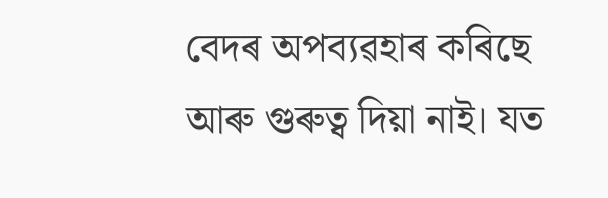বেদৰ অপব্যৱহাৰ কৰিছে আৰু গুৰুত্ব দিয়া নাই। যত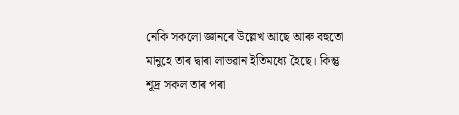নেকি সকলো জ্ঞানৰে উল্লেখ আছে আৰু বহুতো মানুহে তাৰ দ্বাৰা লাভৱান ইতিমধ্যে হৈছে। কিন্তু শূদ্ৰ সকল তাৰ পৰা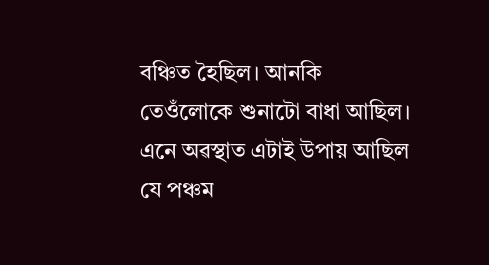বঞ্চিত হৈছিল। আনকি তেওঁলোকে শুনাটো বাধা আছিল। এনে অৱস্থাত এটাই উপায় আছিল যে পঞ্চম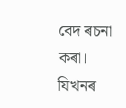বেদ ৰচনা কৰা। যিখনৰ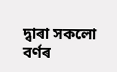দ্বাৰা সকলো বৰ্ণৰ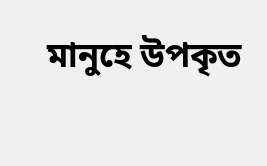মানুহে উপকৃত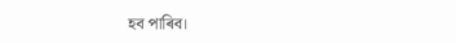হব পাৰিব।